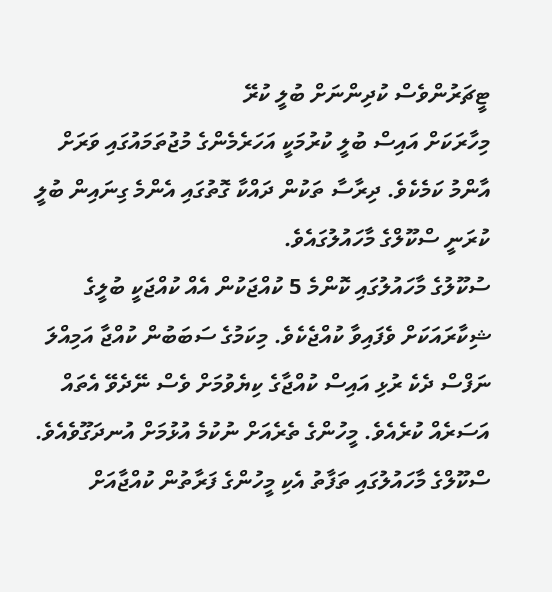ޓީޗަރުންވެސް ކުދިންނަށް ބުލީ ކުރޭ
މިހާރަކަށް އައިސް ބުލީ ކުރުމަކީ އަހަރެމެންގެ މުޖުތަމައުގައި ވަރަށް އާންމު ކަމެކެވެ. ދިރާސާ ތަކުން ދައްކާ ގޮތުގައި އެންމެ ގިނައިން ބުލީ ކުރަނީ ސްކޫލްގެ މާހައުލުގައެވެ.
ސުކޫލުގެ މާހައުލުގައި ކޮންމެ 5 ކުއްޖަކުން އެއް ކުއްޖަކީ ބުލީގެ ޝިކާރައަކަށް ވެފައިވާ ކުއްޖެކެވެ. މިކަމުގެ ސަބަބުން ކުއްޖާ އަމިއްލަ ނަފްސް ދެކެ ރުޅި އައިސް ކުއްޖާގެ ކިޔެވުމަށް ވެސް ނޭދެވޭ އެތައް އަސަރެއް ކުރެއެވެ. މީހުންގެ ތެރެއަށް ނުކުމެ އުޅުމަށް އުނދަގޫވެއެވެ.
ސްކޫލްގެ މާހައުލުގައި ތަފާތު އެކި މީހުންގެ ފަރާތުން ކުއްޖާއަށް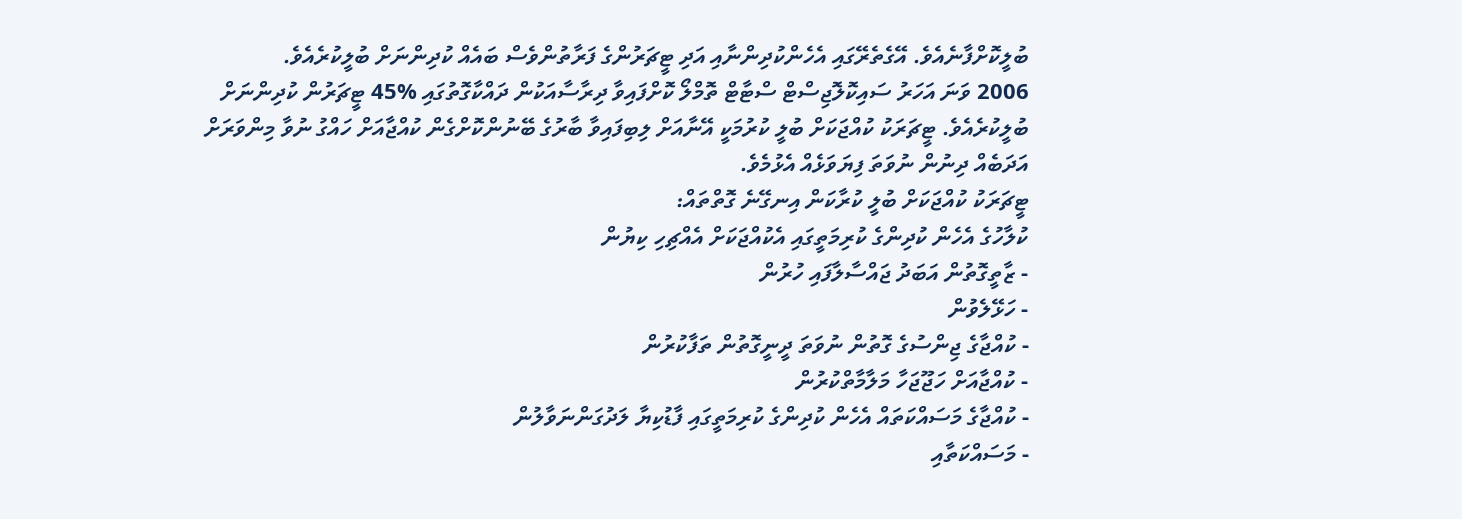ބުލީކޮށްފާނެއެވެ. އޭގެތެރޭގައި އެހެންކުދިންނާއި އަދި ޓީޗަރުންގެ ފަރާތުންވެސް ބައެއް ކުދިންނަށް ބުލީކުރެއެވެ.
2006 ވަނަ އަހަރު ސައިކޮލޮޖިސްޓް ސްޓާޓް ތޮމްލޯ ކޮށްފައިވާ ދިރާސާއަކުން ދައްކާގޮތުގައި %45 ޓީޗަރުން ކުދިންނަށް ބުލީކުރެއެވެ. ޓީޗަރަކު ކުއްޖަކަށް ބުލީ ކުރުމަކީ އޭނާއަށް ލިބިފައިވާ ބާރުގެ ބޭނުންކޮށްގެން ކުއްޖާއަށް ހައްގު ނުވާ މިންވަރަށް އަދަބެއް ދިނުން ނުވަތަ ފިޔަވަޅެއް އެޅުމެވެ.
ޓީޗަރަކު ކުއްޖަކަށް ބުލީ ކުރާކަން އިނގޭނެ ގޮތްތައް:
ކުލާހުގެ އެހެން ކުދިންގެ ކުރިމަތީގައި އެކުއްޖަކަށް އެއްޗިހި ކިޔުން
- ޒާތީގޮތުން އަބަދު ޖައްސާލާފައި ހުރުން
- ހަޅޭލެވުން
- ކުއްޖާގެ ޖިންސުގެ ގޮތުން ނުވަތަ ދީނީގޮތުން ތަފާކުރުން
- ކުއްޖާއަށް ހަޖޫޖަހާ މަލާމާތްކުރުން
- ކުއްޖާގެ މަސައްކަތައް އެހެން ކުދިންގެ ކުރިމަތީގައި ފާޑުކިޔާ ލަދުގަންނަވާލުން
- މަސައްކަތާއި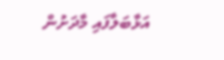އަޅާބަލާފައި މާދަށުން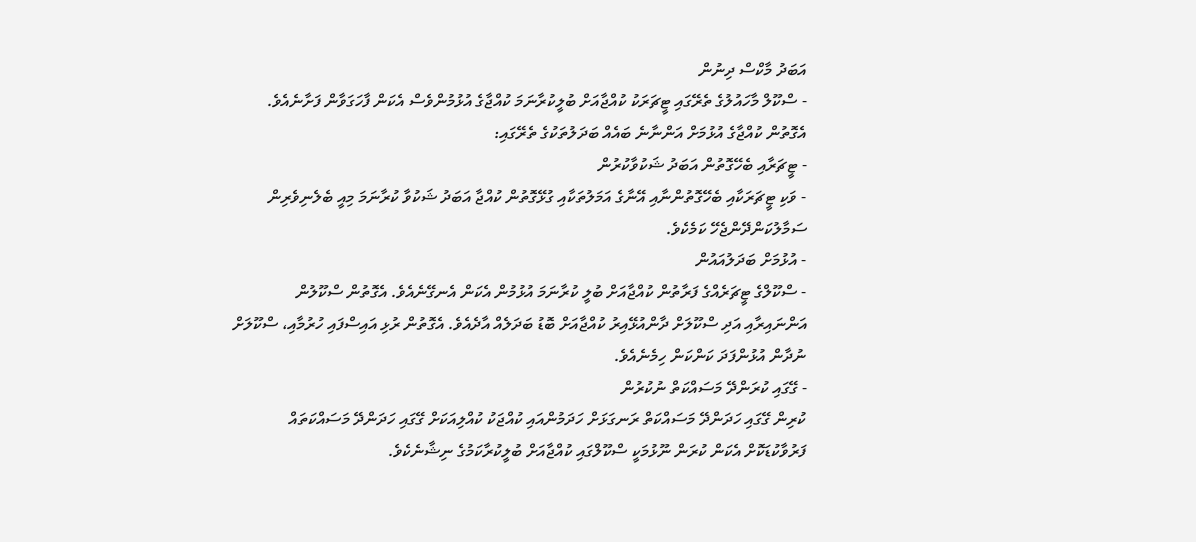އަބަދު މާކްސް ދިނުން
- ސްކޫލް މާހައުލުގެ ތެރޭގައި ޓީޗަރަކު ކުއްޖާއަށް ބުލީކުރާނަމަ ކުއްޖާގެ އުޅުމުންވެސް އެކަން ފާހަގަވާން ފަށާނެއެވެ. އެގޮތުން ކުއްޖާގެ އުޅުމަށް އަންނާނެ ބައެއް ބަދަލުތަކުގެ ތެރޭގައި:
- ޓީޗަރާއި ބެހޭގޮތުން އަބަދު ޝަކުވާކުރުން
- ވަކި ޓީޗަރަކާއި ބެހޭގޮތުންނާއި އޭނާގެ އަމަލުތަކާއި ގުޅޭގޮތުން ކުއްޖާ އަބަދު ޝަކުވާ ކުރާނަމަ މިއީ ބެލެނިވެރިން ސަމާލުކަންދޭންޖެހޭ ކަމެކެވެ.
- އުޅުމަށް ބަދަލުއައުން
- ސްކޫލްގެ ޓީޗަރެއްގެ ފަރާތުން ކުއްޖާއަށް ބުލީ ކުރާނަމަ އުޅުމުން އެކަން އެނގޭނެއެވެ. އެގޮތުން ސްކޫލުން އަންނައިރާއި އަދި ސްކޫލަށް ދާންއުޅޭއިރު ކުއްޖާއަށް ބޮޑު ބަދަލެއް އާދެއެވެ. އެގޮތުން ރުޅި އައިސްފައި ހުރުމާއި، ސްކޫލަށް ނުދާން އުޅުންފަދަ ކަންކަން ހިމެނެއެވެ.
- ގޭގައި ކުރަންދޭ މަސައްކަތް ނުކުރުން
ކުރިން ގޭގައި ހަދަންދޭ މަސައްކަތް ރަނގަޅަށް ހަދަމުންއައި ކުއްޖަކު ކުއްލިއަކަށް ގޭގައި ހަދަންދޭ މަސައްކަތައް ފަރުވާކުޑަކޮށް އެކަން ކުރަން ނޫޅުމަކީ ސްކޫލްގައި ކުއްޖާއަށް ބުލީކުރާކަމުގެ ނިޝާނެކެވެ.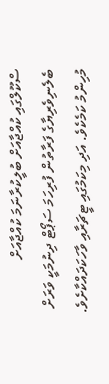ސްކޫލްގައި ކުއްޖާއަށް ބުލީކުރާނަމަ ކުއްޖާއަށް ބެލެނިވެރިޔާގެ ފަރާތުން ފުރިހަމަ ސަޕޯޓް ދިނުމަކީ ވަރަށް މުހިންމު ކަމެކެވެ. އަދި މިކަމުގައި ޓީޗަރާއި ވާހަކަދައްކާށެވެ.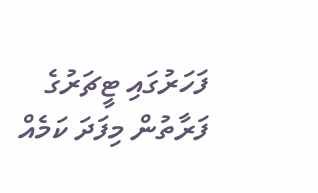ފަހަރުގައި ޓީޗަރުގެ ފަރާތުން މިފަދަ ކަމެއް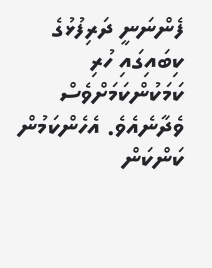ފެންނަނީ ދަރިފުޅުގެ ކިބައިގައި ހުރި ކަމަކުންކަމަށްވެސް ވެދާނެއެވެ. އެހެންކަމުން ކަންކަން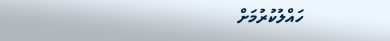ހައްލުކުރުމަށް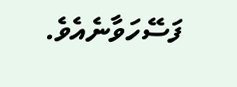ފަސޭހަވާނެއެވެ.